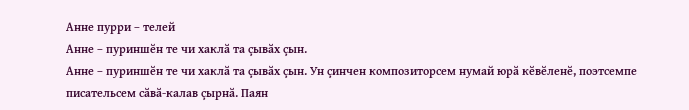Анне пурри – телей
Анне – пуриншӗн те чи хаклӑ та çывӑх çын.
Анне – пуриншӗн те чи хаклӑ та çывӑх çын. Ун çинчен композиторсем нумай юрӑ кӗвӗленӗ, поэтсемпе писательсем сӑвӑ-калав çырнӑ. Паян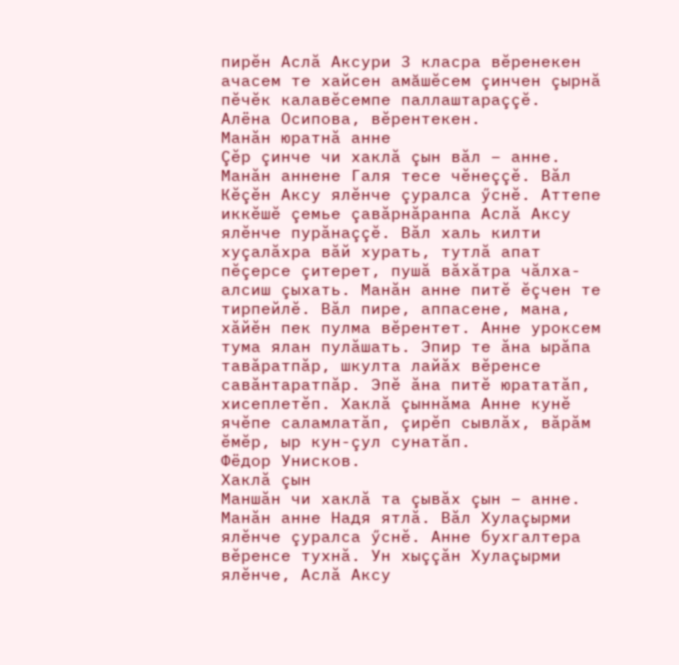пирӗн Аслӑ Аксури 3 класра вӗренекен ачасем те хайсен амăшӗсем çинчен çырнӑ пӗчӗк калавӗсемпе паллаштараççӗ.
Алёна Осипова, вӗрентекен.
Манӑн юратнӑ анне
Çӗр çинче чи хаклӑ çын вӑл – анне. Манӑн аннене Галя тесе чӗнеççӗ. Вӑл Кӗçӗн Аксу ялӗнче çуралса ӳснӗ. Аттепе иккӗшӗ çемье çавӑрнӑранпа Аслӑ Аксу ялӗнче пурӑнаççӗ. Вӑл халь килти хуçалӑхра вӑй хурать, тутлӑ апат пӗçерсе çитерет, пушӑ вӑхӑтра чӑлха-алсиш çыхать. Манӑн анне питӗ ӗçчен те тирпейлӗ. Вӑл пире, аппасене, мана, хӑйӗн пек пулма вӗрентет. Анне уроксем тума ялан пулӑшать. Эпир те ӑна ырӑпа тавӑратпӑр, шкулта лайӑх вӗренсе савӑнтаратпӑр. Эпӗ ӑна питӗ юрататӑп, хисеплетӗп. Хаклӑ çыннӑма Анне кунӗ ячӗпе саламлатӑп, çирӗп сывлӑх, вӑрӑм ӗмӗр, ыр кун-çул сунатӑп.
Фёдор Унисков.
Хаклӑ çын
Маншӑн чи хаклӑ та çывӑх çын – анне. Манӑн анне Надя ятлӑ. Вӑл Хулаçырми ялӗнче çуралса ӳснӗ. Анне бухгалтера вӗренсе тухнӑ. Ун хыççӑн Хулаçырми ялӗнче, Аслӑ Аксу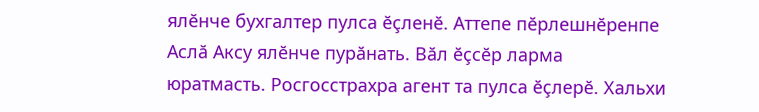ялӗнче бухгалтер пулса ӗçленӗ. Аттепе пӗрлешнӗренпе Аслӑ Аксу ялӗнче пурӑнать. Вӑл ӗçсӗр ларма юратмасть. Росгосстрахра агент та пулса ӗçлерӗ. Хальхи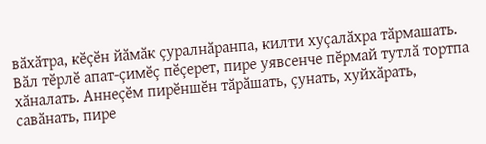вӑхӑтра, кӗçӗн йӑмӑк çуралнӑранпа, килти хуçалӑхра тӑрмашать. Вӑл тӗрлӗ апат-çимӗç пӗçерет, пире уявсенче пӗрмай тутлӑ тортпа хӑналать. Аннеçӗм пирӗншӗн тӑрӑшать, çунать, хуйхӑрать, савӑнать, пире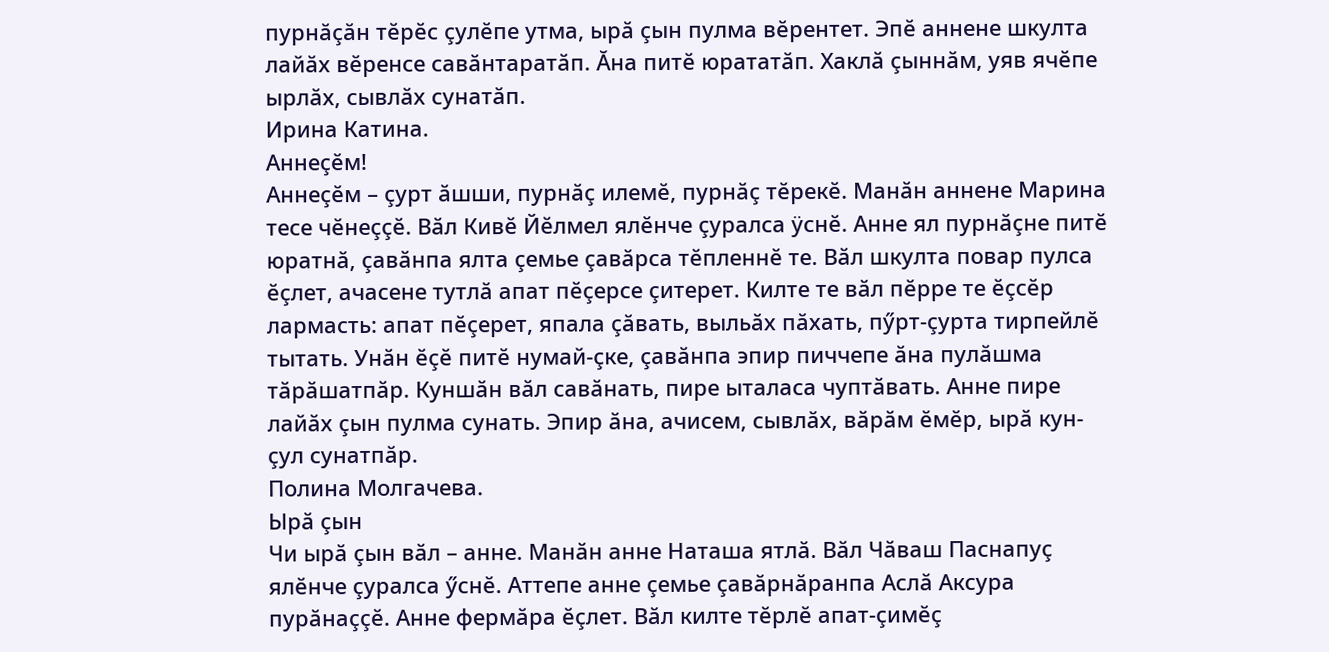пурнӑçӑн тӗрӗс çулӗпе утма, ырӑ çын пулма вӗрентет. Эпӗ аннене шкулта лайӑх вӗренсе савӑнтаратӑп. Ăна питӗ юрататӑп. Хаклӑ çыннӑм, уяв ячӗпе ырлӑх, сывлӑх сунатӑп.
Ирина Катина.
Аннеçӗм!
Аннеçӗм – çурт ӑшши, пурнӑç илемӗ, пурнӑç тӗрекӗ. Манӑн аннене Марина тесе чӗнеççӗ. Вӑл Кивӗ Йӗлмел ялӗнче çуралса ÿснӗ. Анне ял пурнӑçне питӗ юратнӑ, çавӑнпа ялта çемье çавӑрса тӗпленнӗ те. Вӑл шкулта повар пулса ӗçлет, ачасене тутлӑ апат пӗçерсе çитерет. Килте те вӑл пӗрре те ӗçсӗр лармасть: апат пӗçерет, япала çӑвать, выльӑх пӑхать, пӳрт-çурта тирпейлӗ тытать. Унӑн ӗçӗ питӗ нумай-çке, çавӑнпа эпир пиччепе ӑна пулӑшма тӑрӑшатпӑр. Куншӑн вӑл савӑнать, пире ыталаса чуптӑвать. Анне пире лайӑх çын пулма сунать. Эпир ӑна, ачисем, сывлӑх, вӑрӑм ӗмӗр, ырӑ кун-çул сунатпӑр.
Полина Молгачева.
Ырӑ çын
Чи ырӑ çын вӑл – анне. Манӑн анне Наташа ятлӑ. Вӑл Чӑваш Паснапуç ялӗнче çуралса ӳснӗ. Аттепе анне çемье çавӑрнӑранпа Аслӑ Аксура пурӑнаççӗ. Анне фермӑра ӗçлет. Вӑл килте тӗрлӗ апат-çимӗç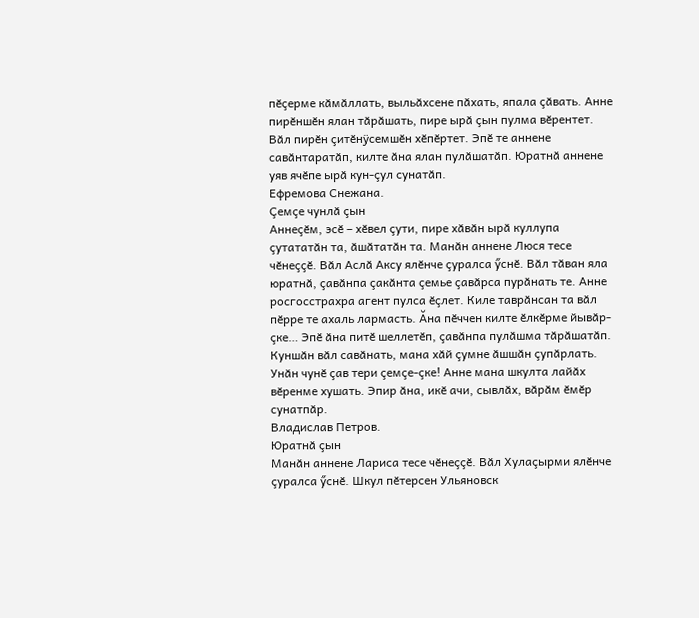пӗçерме кӑмӑллать, выльӑхсене пӑхать, япала çӑвать. Анне пирӗншӗн ялан тӑрӑшать, пире ырӑ çын пулма вӗрентет. Вӑл пирӗн çитӗнÿсемшӗн хӗпӗртет. Эпӗ те аннене савӑнтаратӑп, килте ӑна ялан пулӑшатӑп. Юратнӑ аннене уяв ячӗпе ырӑ кун-çул сунатӑп.
Ефремова Снежана.
Çемçе чунлӑ çын
Аннеçӗм, эсӗ – хӗвел çути, пире хӑвӑн ырӑ куллупа çутататӑн та, ӑшӑтатӑн та. Манӑн аннене Люся тесе чӗнеççӗ. Вӑл Аслӑ Аксу ялӗнче çуралса ӳснӗ. Вӑл тӑван яла юратнӑ, çавӑнпа çакӑнта çемье çавӑрса пурӑнать те. Анне росгосстрахра агент пулса ӗçлет. Киле таврӑнсан та вӑл пӗрре те ахаль лармасть. Ăна пӗччен килте ӗлкӗрме йывӑр-çке… Эпӗ ӑна питӗ шеллетӗп, çавӑнпа пулӑшма тӑрӑшатӑп. Куншӑн вӑл савӑнать, мана хӑй çумне ӑшшӑн çупӑрлать. Унӑн чунӗ çав тери çемçе-çке! Анне мана шкулта лайӑх вӗренме хушать. Эпир ӑна, икӗ ачи, сывлӑх, вӑрӑм ӗмӗр сунатпӑр.
Владислав Петров.
Юратнӑ çын
Манӑн аннене Лариса тесе чӗнеççӗ. Вӑл Хулаçырми ялӗнче çуралса ӳснӗ. Шкул пӗтерсен Ульяновск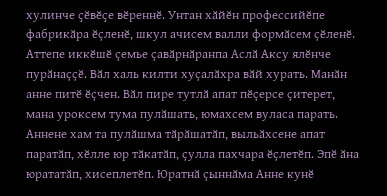хулинче ҫӗвӗҫе вӗреннӗ. Унтан хӑйӗн профессийӗпе фабрикӑра ӗçленӗ, шкул ачисем валли формӑсем çӗленӗ. Аттепе иккӗшӗ çемье çавӑрнӑранпа Аслӑ Аксу ялӗнче пурӑнаççӗ. Вӑл халь килти хуçалӑхра вӑй хурать. Манӑн анне питӗ ӗçчен. Вӑл пире тутлӑ апат пӗçерсе çитерет, мана уроксем тума пулӑшать, юмахсем вуласа парать. Аннене хам та пулӑшма тӑрӑшатӑп, выльӑхсене апат паратӑп, хӗлле юр тӑкатӑп, çулла пахчара ӗçлетӗп. Эпӗ ӑна юрататӑп, хисеплетӗп. Юратнӑ çыннӑма Анне кунӗ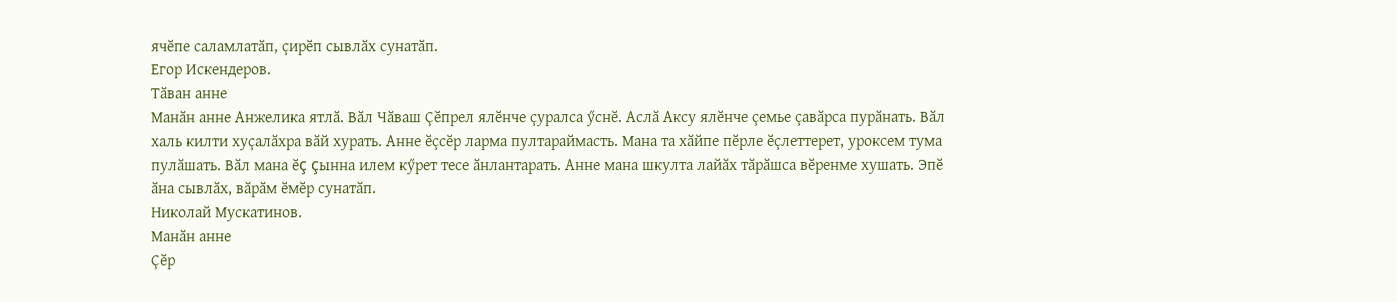ячӗпе саламлатӑп, çирӗп сывлӑх сунатӑп.
Егор Искендеров.
Тӑван анне
Манӑн анне Анжелика ятлӑ. Вӑл Чӑваш Çӗпрел ялӗнче çуралса ӳснӗ. Аслӑ Аксу ялӗнче çемье çавӑрса пурӑнать. Вӑл халь килти хуçалӑхра вӑй хурать. Анне ӗçсӗр ларма пултараймасть. Мана та хӑйпе пӗрле ӗçлеттерет, уроксем тума пулӑшать. Вӑл мана ӗç çынна илем кӳрет тесе ӑнлантарать. Анне мана шкулта лайӑх тӑрӑшса вӗренме хушать. Эпӗ ӑна сывлӑх, вӑрӑм ӗмӗр сунатӑп.
Николай Мускатинов.
Манӑн анне
Çӗр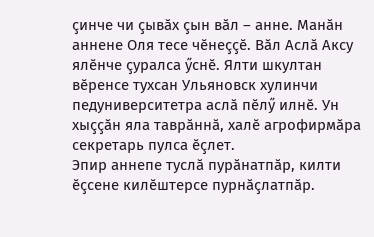çинче чи çывӑх çын вӑл – анне. Манӑн аннене Оля тесе чӗнеççӗ. Вӑл Аслӑ Аксу ялӗнче çуралса ӳснӗ. Ялти шкултан вӗренсе тухсан Ульяновск хулинчи педуниверситетра аслӑ пӗлӳ илнӗ. Ун хыççӑн яла таврӑннӑ, халӗ агрофирмӑра секретарь пулса ӗçлет.
Эпир аннепе туслӑ пурӑнатпӑр, килти ӗçсене килӗштерсе пурнӑçлатпӑр.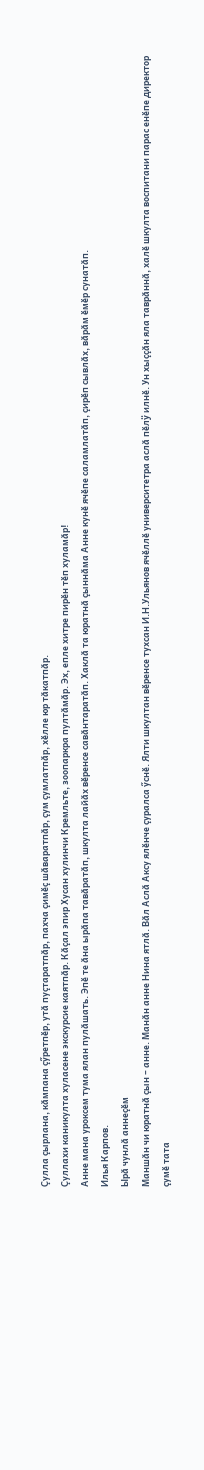Çулла çырлана, кӑмпана çӳретпӗр, утӑ пуçтаратпӑр, пахча çимӗç шӑваратпӑр, çум çумлатпӑр, хӗлле юр тӑкатпӑр.
Çуллахи каникулта хуласене экскурсие каятпӑр. Кӑçал эпир Хусан хулинчи Кремльте, зоопаркра пултӑмӑр. Эх, епле хитре пирӗн тӗп хуламӑр!
Анне мана уроксем тума ялан пулӑшать. Эпӗ те ӑна ырӑпа тавӑратӑп, шкулта лайӑх вӗренсе савӑнтаратӑп. Хаклӑ та юратнӑ çыннӑма Анне кунӗ ячӗпе саламлатӑп, çирӗп сывлӑх, вӑрӑм ӗмӗр сунатӑп.
Илья Карпов.
Ырӑ чунлӑ аннеçӗм
Маншӑн чи юратнӑ çын – анне. Манӑн анне Нина ятлӑ. Вӑл Аслӑ Аксу ялӗнче çуралса ӳснӗ. Ялти шкултан вӗренсе тухсан И.Н.Ульянов ячӗллӗ университетра аслӑ пӗлÿ илнӗ. Ун хыççӑн яла таврӑннӑ, халӗ шкулта воспитани парас енӗпе директор çумӗ тата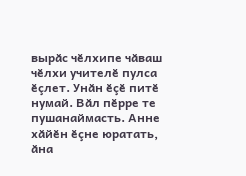вырӑс чӗлхипе чӑваш чӗлхи учителӗ пулса ӗçлет. Унӑн ӗçӗ питӗ нумай. Вӑл пӗрре те пушанаймасть. Анне хӑйӗн ӗçне юратать, ӑна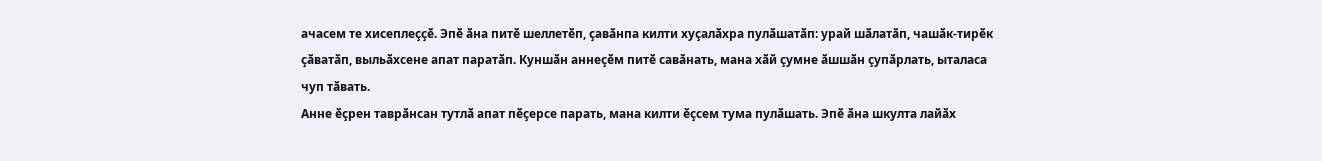ачасем те хисеплеççӗ. Эпӗ ӑна питӗ шеллетӗп, çавӑнпа килти хуçалӑхра пулӑшатӑп: урай шӑлатӑп, чашӑк-тирӗк çӑватӑп, выльӑхсене апат паратӑп. Куншӑн аннеçӗм питӗ савӑнать, мана хӑй çумне ӑшшӑн çупӑрлать, ыталаса чуп тӑвать.
Анне ӗçрен таврӑнсан тутлӑ апат пӗçерсе парать, мана килти ӗçсем тума пулӑшать. Эпӗ ӑна шкулта лайӑх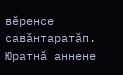вӗренсе савӑнтаратӑп. Юратнӑ аннене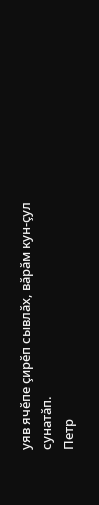уяв ячӗпе çирӗп сывлӑх, вӑрӑм кун-çул сунатӑп.
Петр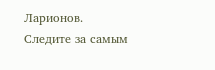Ларионов.
Следите за самым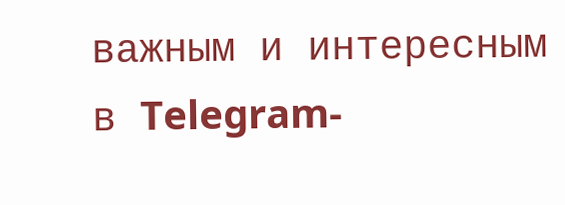важным и интересным в Telegram-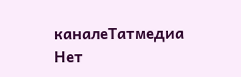каналеТатмедиа
Нет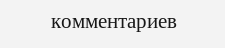комментариев